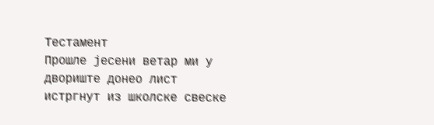Тестамент
Прошле јесени ветар ми у двориште донео лист
истргнут из школске свеске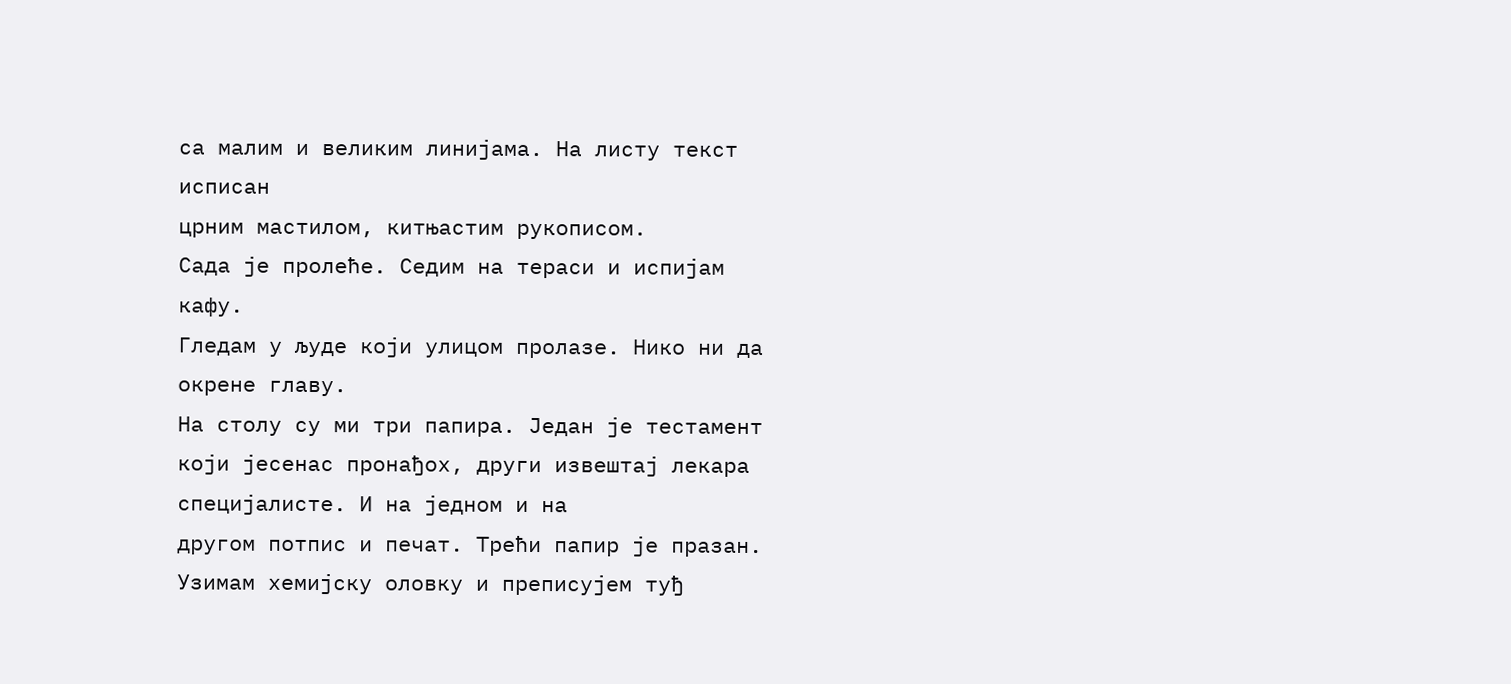са малим и великим линијама. На листу текст исписан
црним мастилом, китњастим рукописом.
Сада је пролеће. Седим на тераси и испијам кафу.
Гледам у људе који улицом пролазе. Нико ни да окрене главу.
На столу су ми три папира. Један је тестамент
који јесенас пронађох, други извештај лекара специјалисте. И на једном и на
другом потпис и печат. Трећи папир је празан.
Узимам хемијску оловку и преписујем туђ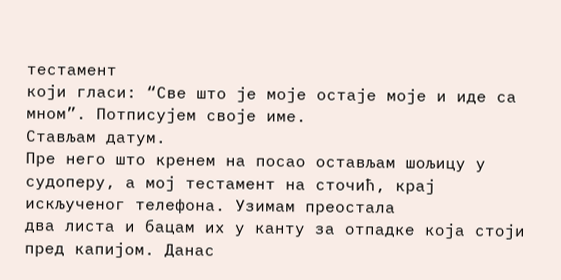тестамент
који гласи: “Све што је моје остаје моје и иде са мном”. Потписујем своје име.
Стављам датум.
Пре него што кренем на посао остављам шољицу у
судоперу, а мој тестамент на сточић, крај искљученог телефона. Узимам преостала
два листа и бацам их у канту за отпадке која стоји пред капијом. Данас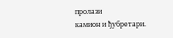пролази
камион и ђубретари.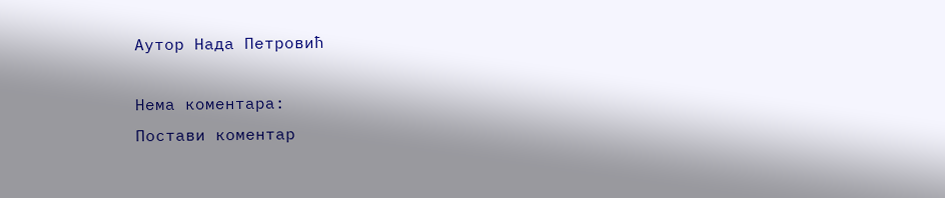Аутор Нада Петровић

Нема коментара:
Постави коментар